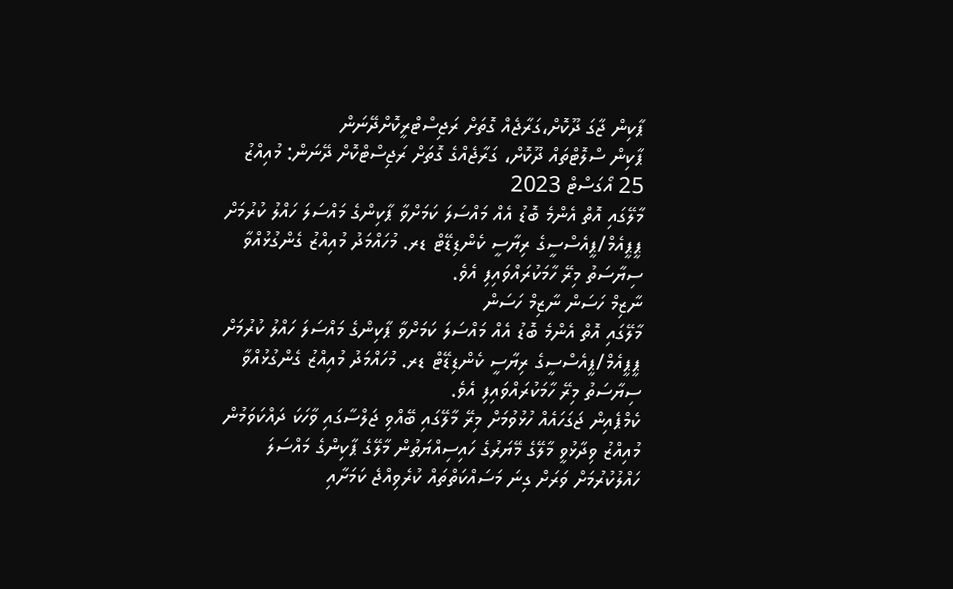ޕާކިން ޖާގަ ދޫކޮށް،ގަރާޖެއް ގޮތަށް ރަޖިސްޓްރީކޮށްދޭނަން
ޕާކިން ސްލޮޓްތައް ދޫކޮށް، ގަރާޖެއްގެ ގޮތަށް ރަޖިސްޓްކޮށް ދޭނަން: މުއިއްޒު
25 އޯގަސްޓް 2023
މާލޭގައި އޮތް އެންމެ ބޮޑު އެއް މައްސަލަ ކަމަށްވާ ޕާކިންގެ މައްސަލަ ހައްލު ކުރުމަށް ޕީޕީއެމް/ޕީއެސްސީގެ ރިޔާސީ ކެންޑިޑޭޓް ޑރ. މުހައްމަދު މުއިއްޒު ގެންގުޅުއްވާ ސިޔާސަތު މިރޭ ހާމަކުރައްވައިފި އެވެ.
ނާޒިމް ހަސަން ނާޒިމް ހަސަން
މާލޭގައި އޮތް އެންމެ ބޮޑު އެއް މައްސަލަ ކަމަށްވާ ޕާކިންގެ މައްސަލަ ހައްލު ކުރުމަށް ޕީޕީއެމް/ޕީއެސްސީގެ ރިޔާސީ ކެންޑިޑޭޓް ޑރ. މުހައްމަދު މުއިއްޒު ގެންގުޅުއްވާ ސިޔާސަތު މިރޭ ހާމަކުރައްވައިފި އެވެ.
ކެމްޕެއިން ޖަގަހައެއް ހުޅުވުމަށް މިރޭ މާލޭގައި ބޭއްވި ޖަލްސާގައި ވާހަކަ ދައްކަވަމުން މުއިއްޒު ވިދާޅުވީ މާލޭގެ މޭޔަރުގެ ހައިސިއްޔަތުން މާލޭގެ ޕާކިންގެ މައްސަލަ ހައްލުކުރުމަށް ވަރަށް ގިނަ މަސައްކަތްތައް ކުރެވިއްޖެ ކަމަށާއި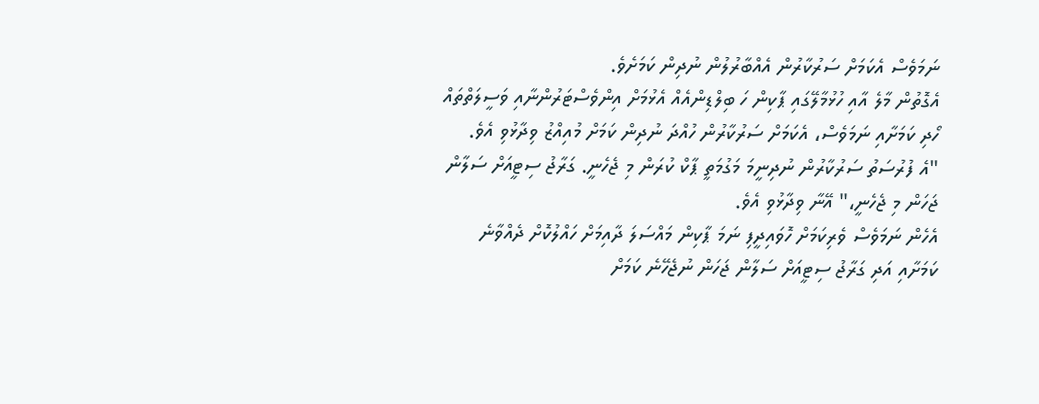ނަމަވެސް އެކަމަށް ސަރުކާރުން އެއްބާރުލުން ނުދިން ކަމަށެވެ.
އެގޮތުން މާލެ އާއި ހުޅުމާލޭގައި ޕާކިން ހަ ބިލްޑިންއެއް އެޅުމަށް އިންވެސްޓަރުންނާއި ވަސީލަތްތައް ހޯދި ކަމަށާއި ނަމަވެސް، އެކަމަށް ސަރުކާރުން ހުއްދަ ނުދިން ކަމަށް މުއިއްޒު ވިދާޅުވި އެވެ.
"އެ ފުރުސަތު ސަރުކާރުން ނުދިނީމަ މަގުމަތީ ޕާކް ކުރަން މި ޖެހެނީ. ގަރާޖު ސިޓީއަށް ސަލާން ޖަހަން މި ޖެހެނީ،" އޭނާ ވިދާޅުވި އެވެ.
އެހެން ނަމަވެސް ވެރިކަމަށް ހޮވައިދީފި ނަމަ ޕާކިން މައްސަލަ ދާއިމަށް ހައްލުކޮށް ދެއްވާނެ ކަމަށާއި އަދި ގަރާޖު ސިޓީއަށް ސަލާން ޖަހަން ނުޖެހޭނެ ކަމަށް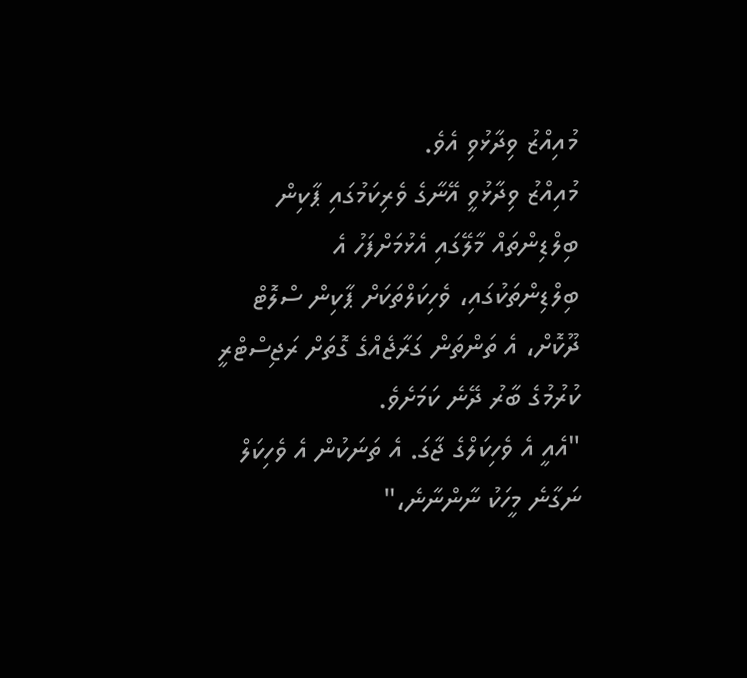މުއިއްޒު ވިދާޅުވި އެވެ.
މުއިއްޒު ވިދާޅުވީ އޭނާގެ ވެރިކަމުގައި ޕާކިން ބިލްޑިންތައް މާލޭގައި އެޅުމަށްފަހު އެ ބިލްޑިންތަކުގައި، ވެހިކަލްތަކަށް ޕާކިން ސްލޮޓް ދޫކޮށް، އެ ތަންތަން ގަރާޖެއްގެ ގޮތަށް ރަޖިސްޓްރީ ކުރުމުގެ ބާރު ދޭނެ ކަމަށެވެ.
"އެއީ އެ ވެހިކަލްގެ ޖާގަ. އެ ތަނަކުން އެ ވެހިކަލް ނަގާނެ މީހަކު ނާންނާނެ،"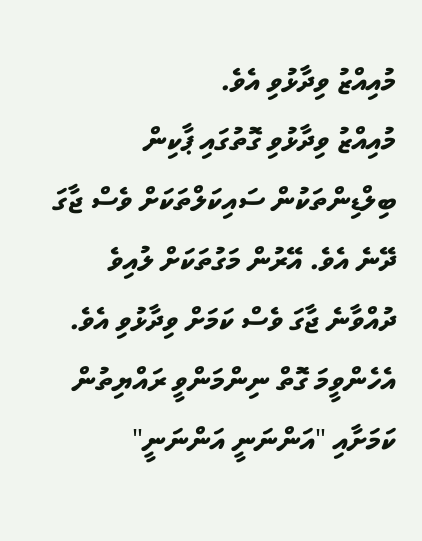މުއިއްޒު ވިދާޅުވި އެވެ.
މުއިއްޒު ވިދާޅުވި ގޮތުގައި ޕާކިން ބިލްޑިންތަކުން ސައިކަލްތަކަށް ވެސް ޖާގަ ދޭނެ އެވެ. އޭރުން މަގުތަކަށް ލުއިވެ ދުއްވާނެ ޖާގަ ވެސް ކަމަށް ވިދާޅުވި އެވެ.
އެހެންވީމަ ގޮތް ނިންމަންވީ ރައްޔިތުން ކަމަށާއި "އަންނަނީ އަންނަނީ"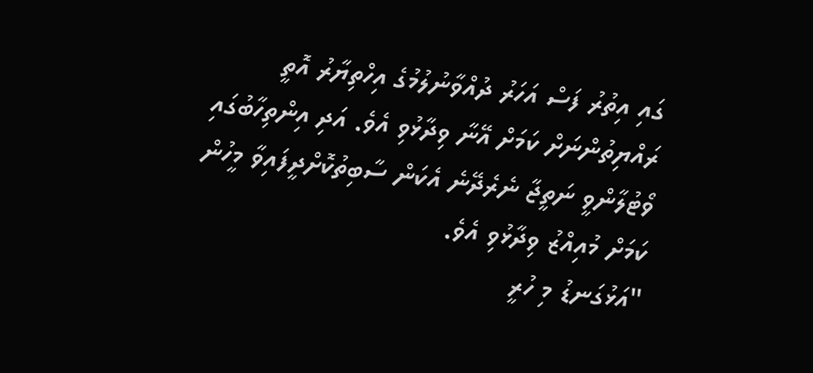ގައި އިތުރު ފަސް އަހަރު ދުއްވާނުލުމުގެ އިހްތިޔާރު އޮތީ ރައްޔިތުންނަށް ކަމަށް އޭނާ ވިދާޅުވި އެވެ. އަދި އިންތިހާބުގައި ވޯޓުލާންވީ ނަތީޖާ ނެރެދޭނެ އެކަން ސާބިތުކޮށްދީފައިވާ މީހުން ކަމަށް މުއިއްޒު ވިދާޅުވި އެވެ.
"އަޅުގަނޑު މި ހުރީ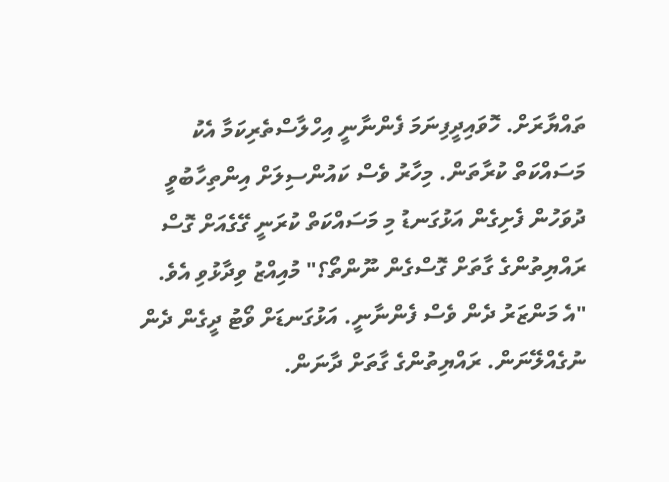ތައްޔާރަށް. ހޮވައިދީފިނަމަ ފެންނާނީ އިހްލާސްތެރިކަމާ އެކު މަސައްކަތް ކުރާތަން. މިހާރު ވެސް ކައުންސިލަށް އިންތިހާބުވީ ދުވަހުން ފެށިގެން އަޅުގަނޑު މި މަސައްކަތް ކުރަނީ ގޭގެއަށް ގޮސް ރައްޔިތުންގެ ގާތަށް ގޮސްގެން ނޫންތޯ؟" މުއިއްޒު ވިދާޅުވި އެވެ.
"އެ މަންޒަރު ދެން ވެސް ފެންނާނީ. އަޅުގަނޑަށް ވޯޓު ދީގެން ދެން ނުގެއްލޭނަން. ރައްޔިތުންގެ ގާތަށް ދާނަން.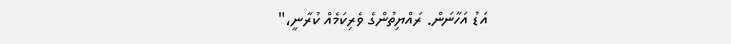އަޑު އަހާނަން. ރައްޔިތުންގެ ވެރިކަމެއް ކުރާނީ،"